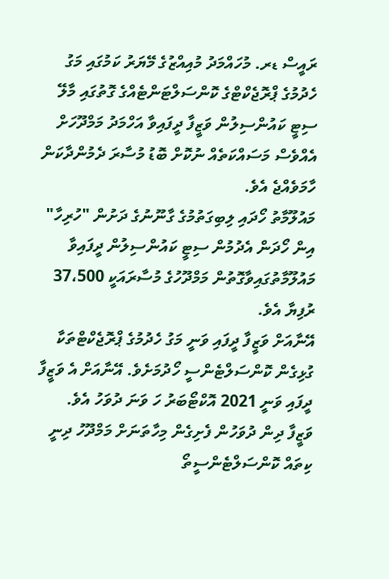ރައީސް ޑރ. މުހައްމަދު މުއިއްޒުގެ މޭޔަރު ކަމުގައި މަގު ހެދުމުގެ ޕްރޮޖެކްޓްގެ ކޮންސަލްޓަންޓެއްގެ ގޮތުގައި މާލޭ ސިޓީ ކައުންސިލުން ވަޒީފާ ދީފައިވާ އަހްމަދު މަމްދޫހަށް އެއްވެސް މަސައްކަތެއް ނުކޮށް ބޮޑު މުސާރަ ދެމުންދާކަން ހާމަވެއްޖެ އެވެ.
މައުލޫމާތު ހޯދައި ލިބިގަތުމުގެ ގާނޫނުގެ ދަށުން "ހުރިހާ" އިން ހޯދަން އެދުމުން ސިޓީ ކައުންސިލުން ދީފައިވާ މައުލޫމާތުގައިވާގޮތުން މަމްދޫހުގެ މުސާރައަކީ 37،500 ރުފިޔާ އެވެ.
އޭނާއަށް ވަޒީފާ ދީފައި ވަނީ މަގު ހެދުމުގެ ޕްރޮޖެކްޓްތަކާ ގުޅިގެން ކޮންސަލްޓެންސީ ހޯދުމަށެވެ. އޭނާއަށް އެ ވަޒީފާ ދީފައި ވަނީ 2021 އޮކްޓޯބަރު ހަ ވަނަ ދުވަހު އެވެ.
ވަޒީފާ ދިން ދުވަހުން ފެށިގެން މިހާތަނަށް މަމްދޫހު ދިނީ ކިތައް ކޮންސަލްޓެންސީތޯ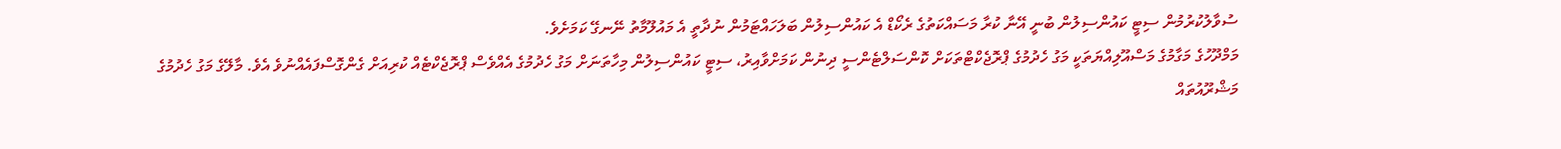ސުވާލުކުރުމުން ސިޓީ ކައުންސިލުން ބުނީ އޭނާ ކުރާ މަސައްކަތުގެ ރެކޯޑް އެ ކައުންސިލުން ބަލަހައްޓަމުން ނުދާތީ އެ މައުލޫމާތު ނޭނގޭ ކަމަށެވެ.
މަމްދޫހުގެ މަގާމުގެ މަސްއޫލިއްޔަތަކީ މަގު ހެދުމުގެ ޕްރޮޖެކްޓްތަކަށް ކޮންސަލްޓެންސީ ދިނުން ކަމަށްވާއިރު، ސިޓީ ކައުންސިލުން މިހާތަނަށް މަގު ހެދުމުގެ އެއްވެސް ޕްރޮޖެކްޓެއް ކުރިއަށް ގެންގޮސްފައެއްނުވެ އެވެ. މާލޭގެ މަގު ހެދުމުގެ މަޝްރޫއުތައް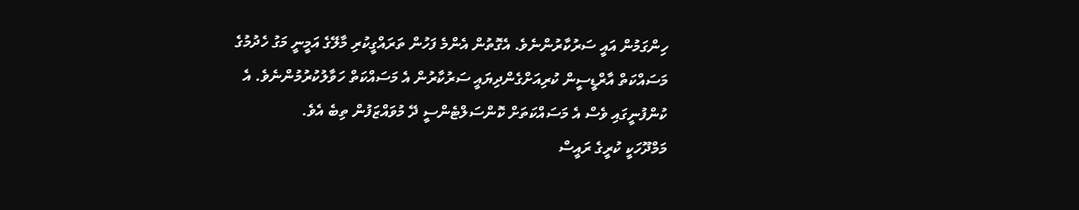ހިންގަމުން އައީ ސަރުކާރުންނެވެ. އެގޮތުން އެންމެ ފަހުން ތަރައްގީކުރި މާލޭގެ އަމީނީ މަގު ހެދުމުގެ މަސައްކަތް އާރްޑީސީން ކުރިއަށްގެންދިޔައީ ސަރުކާރުން އެ މަސައްކަތް ހަވާލުކުރުމުންނެވެ. އެ ކުންފުނީގައި ވެސް އެ މަސައްކަތަށް ކޮންސަލްޓެންސީ ދޭ މުވައްޒަފުން ތިބެ އެވެ.
މަމްދޫހަކީ ކުރީގެ ރައީސް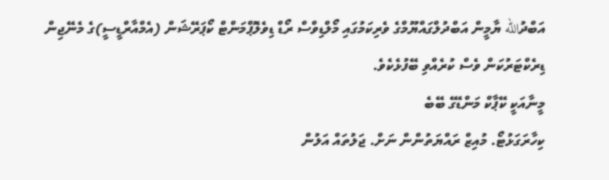އަބްދުالله ޔާމީން އަބްދުލްގައްޔޫމްގެ ވެރިކަމުގައި މޯލްޑިވްސް ރޯޑް ޑިވެލޮޕްމަންޓް ކޯޕަރޭޝަން (އެމްއާރްޑީސީ)ގެ މެނޭޖިން ޑިރެކްޓަރުކަން ވެސް ކުރެއްވި ބޭފުޅެކެވެ.
މީނާއަކީ ކޭޕާކް މަންޑޭގެ ބޭބެ
ކިހާރަގަޅުޓޯ. މުއިޒް ރައްޔަތުންން ނަށް. ޖަލުތައް އަލުން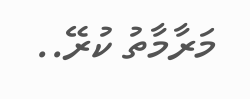މަރާމާތު ކުރޭ..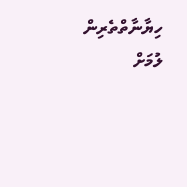ހިޔާނާތްތެރިން ލުމަށް